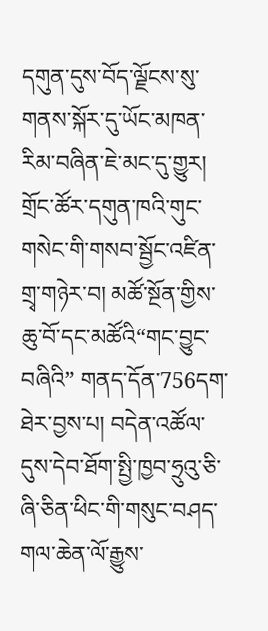དགུན་དུས་བོད་ལྗོངས་སུ་གནས་སྐོར་དུ་ཡོང་མཁན་རིམ་བཞིན་ཇེ་མང་དུ་གྱུར། གྲོང་ཚོར་དགུན་ཁའི་གུང་གསེང་གི་གསབ་སྦྱོང་འཛིན་གྲྭ་གཉེར་བ། མཚོ་སྔོན་གྱིས་ཆུ་བོ་དང་མཚོའི“གང་བྱུང་བཞིའི” གནད་དོན་756དག་ཐེར་བྱས་པ། བདེན་འཚོལ་དུས་དེབ་ཐོག་སྤྱི་ཁྱབ་ཧྲུའུ་ཅི་ཞི་ཅིན་ཕིང་གི་གསུང་བཤད་གལ་ཆེན་ལོ་རྒྱུས་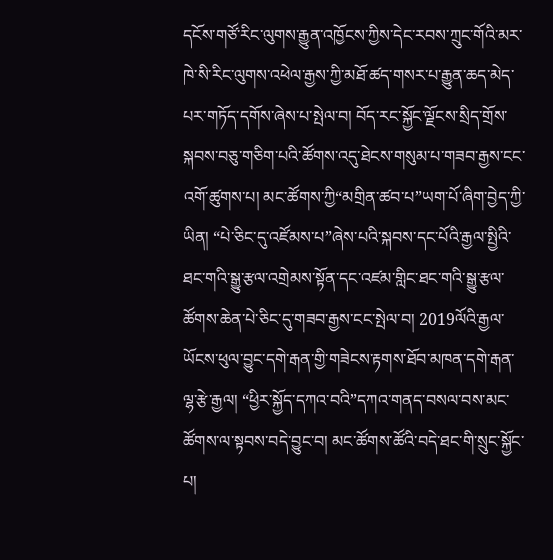དངོས་གཙོ་རིང་ལུགས་རྒྱུན་འཁྱོངས་ཀྱིས་དེང་རབས་ཀྲུང་གོའི་མར་ཁེ་སི་རིང་ལུགས་འཕེལ་རྒྱས་ཀྱི་མཐོ་ཚད་གསར་པ་རྒྱུན་ཆད་མེད་པར་གཏོད་དགོས་ཞེས་པ་སྤེལ་བ། བོད་རང་སྐྱོང་ལྗོངས་སྲིད་གྲོས་སྐབས་བཅུ་གཅིག་པའི་ཚོགས་འདུ་ཐེངས་གསུམ་པ་གཟབ་རྒྱས་ངང་འགོ་ཚུགས་པ། མང་ཚོགས་ཀྱི“མགྲིན་ཚབ་པ”ཡག་པོ་ཞིག་བྱེད་ཀྱི་ཡིན། “པེ་ཅིང་དུ་འཛོམས་པ”ཞེས་པའི་སྐབས་དང་པོའི་རྒྱལ་སྤྱིའི་ཐང་གའི་སྒྱུ་རྩལ་འགྲེམས་སྟོན་དང་འཛམ་གླིང་ཐང་གའི་སྒྱུ་རྩལ་ཚོགས་ཆེན་པེ་ཅིང་དུ་གཟབ་རྒྱས་ངང་སྤེལ་བ། 2019ལོའི་རྒྱལ་ཡོངས་ཕུལ་བྱུང་དགེ་རྒན་གྱི་གཟེངས་རྟགས་ཐོབ་མཁན་དགེ་རྒན་ལྷ་རྩེ་རྒྱལ། “ཕྱིར་སྐྱོད་དཀའ་བའི”དཀའ་གནད་བསལ་བས་མང་ཚོགས་ལ་སྟབས་བདེ་བྱུང་བ། མང་ཚོགས་ཚོའི་བདེ་ཐང་གི་སྲུང་སྐྱོང་པ།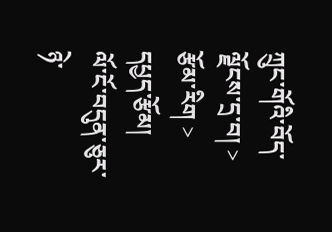ཀྲུང་གོའི་བོད་ལྗོངས་དྲ་བ། > རྩོམ་རིག > དཔྱད་རྩོམ།
ལོ་ངོ་བདུན་ཅུར་ཉེ་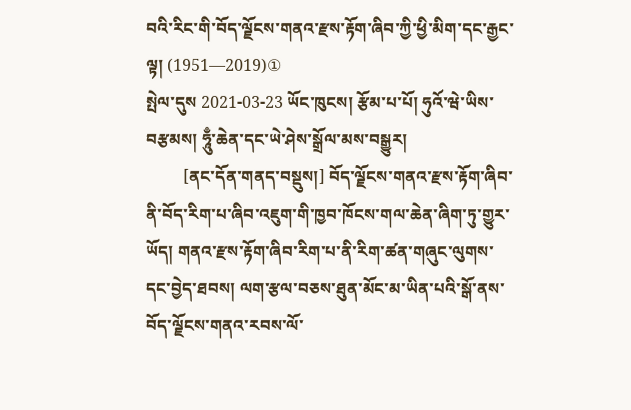བའི་རིང་གི་བོད་ལྗོངས་གནའ་རྫས་རྟོག་ཞིབ་ཀྱི་ཕྱི་མིག་དང་རྒྱང་ལྟ། (1951—2019)①
སྤེལ་དུས 2021-03-23 ཡོང་ཁུངས། རྩོམ་པ་པོ། ཧུའོ་ཝེ་ཡིས་བརྩམས། ཧཱུྃ་ཆེན་དང་ཡེ་ཤེས་སྒྲོལ་མས་བསྒྱུར།
         [ནང་དོན་གནད་བསྡུས།] བོད་ལྗོངས་གནའ་རྫས་རྟོག་ཞིབ་ནི་བོད་རིག་པ་ཞིབ་འཇུག་གི་ཁྱབ་ཁོངས་གལ་ཆེན་ཞིག་ཏུ་གྱུར་ཡོད། གནའ་རྫས་རྟོག་ཞིབ་རིག་པ་ནི་རིག་ཚན་གཞུང་ལུགས་དང་བྱེད་ཐབས། ལག་རྩལ་བཅས་ཐུན་མོང་མ་ཡིན་པའི་སྒོ་ནས་བོད་ལྗོངས་གནའ་རབས་ལོ་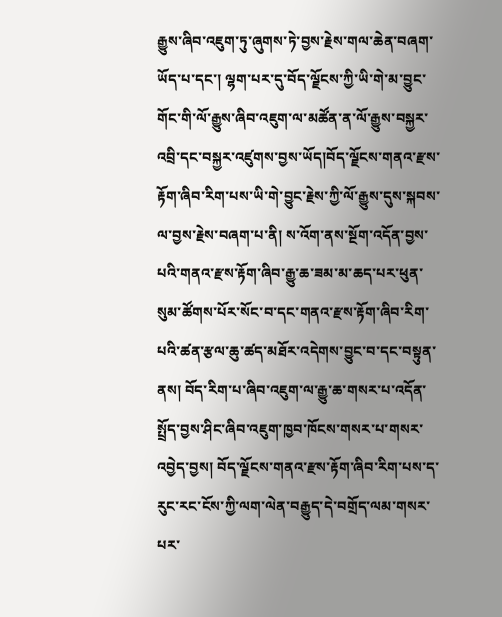རྒྱུས་ཞིབ་འཇུག་ཏུ་ཞུགས་ཏེ་བྱས་རྗེས་གལ་ཆེན་བཞག་ཡོད་པ་དང་། ལྷག་པར་དུ་བོད་ལྗོངས་ཀྱི་ཡི་གེ་མ་བྱུང་གོང་གི་ལོ་རྒྱུས་ཞིབ་འཇུག་ལ་མཚོན་ན་ལོ་རྒྱུས་བསྐྱར་འབྲི་དང་བསྐྱར་འཛུགས་བྱས་ཡོད།བོད་ལྗོངས་གནའ་རྫས་རྟོག་ཞིབ་རིག་པས་ཡི་གེ་བྱུང་རྗེས་ཀྱི་ལོ་རྒྱུས་དུས་སྐབས་ལ་བྱས་རྗེས་བཞག་པ་ནི། ས་འོག་ནས་སྔོག་འདོན་བྱས་པའི་གནའ་རྫས་རྟོག་ཞིབ་རྒྱུ་ཆ་ཟམ་མ་ཆད་པར་ཕུན་སུམ་ཚོགས་པོར་སོང་བ་དང་གནའ་རྫས་རྟོག་ཞིབ་རིག་པའི་ཚན་རྩལ་ཆུ་ཚད་མཐོར་འདེགས་བྱུང་བ་དང་བསྟུན་ནས། བོད་རིག་པ་ཞིབ་འཇུག་ལ་རྒྱུ་ཆ་གསར་པ་འདོན་སྤྲོད་བྱས་ཤིང་ཞིབ་འཇུག་ཁྱབ་ཁོངས་གསར་པ་གསར་འབྱེད་བྱས། བོད་ལྗོངས་གནའ་རྫས་རྟོག་ཞིབ་རིག་པས་ད་རུང་རང་ངོས་ཀྱི་ལག་ལེན་བརྒྱུད་དེ་བགྲོད་ལམ་གསར་པར་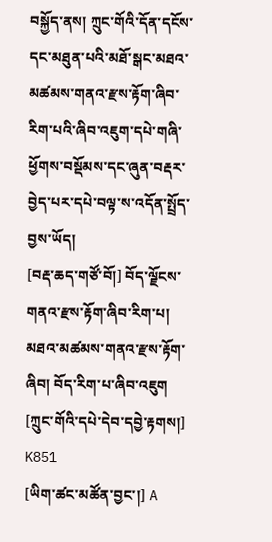བསྐྱོད་ནས། ཀྲུང་གོའི་དོན་དངོས་དང་མཐུན་པའི་མཐོ་སྒང་མཐའ་མཚམས་གནའ་རྫས་རྟོག་ཞིབ་རིག་པའི་ཞིབ་འཇུག་དཔེ་གཞི་ཕྱོགས་བསྡོམས་དང་ཞུན་བརྡར་བྱེད་པར་དཔེ་བལྟ་ས་འདོན་སྤྲོད་བྱས་ཡོད།
[བརྡ་ཆད་གཙོ་བོ།] བོད་ལྗོངས་གནའ་རྫས་རྟོག་ཞིབ་རིག་པ། མཐའ་མཚམས་གནའ་རྫས་རྟོག་ཞིབ། བོད་རིག་པ་ཞིབ་འཇུག
[ཀྲུང་གོའི་དཔེ་དེབ་དབྱེ་རྟགས།] K851
[ཡིག་ཚང་མཚོན་བྱང་།] A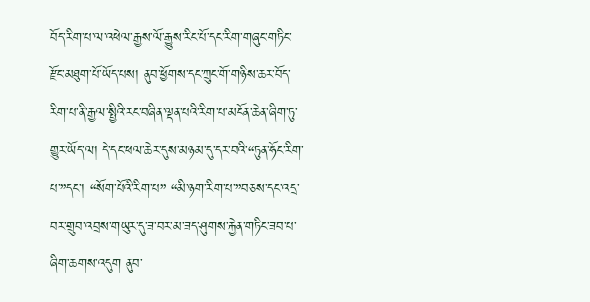བོད་རིག་པ་ལ་འཕེལ་རྒྱས་ལོ་རྒྱུས་རིང་པོ་དང་རིག་གཞུང་གཏིང་རྫོང་མཐུག་པོ་ཡོད་པས། ནུབ་ཕྱོགས་དང་ཀྲུང་གོ་གཉིས་ཆར་བོད་རིག་པ་ནི་རྒྱལ་སྤྱིའི་རང་བཞིན་ལྡན་པའི་རིག་པ་མངོན་ཆེན་ཞིག་ཏུ་གྱུར་ཡོད་ལ། དེ་དང་ཕལ་ཆེར་དུས་མཉམ་དུ་དར་བའི་“ཏུན་ཧོང་རིག་པ་”དང་། “སོག་པོའི་རིག་པ” “མི་ཉག་རིག་པ་”བཅས་དང་འདྲ་བར་གྲུབ་འབྲས་གཡུར་དུ་ཟ་བར་མ་ཟད་ཤུགས་རྐྱེན་གཏིང་ཟབ་པ་ཞིག་ཆགས་འདུག ནུབ་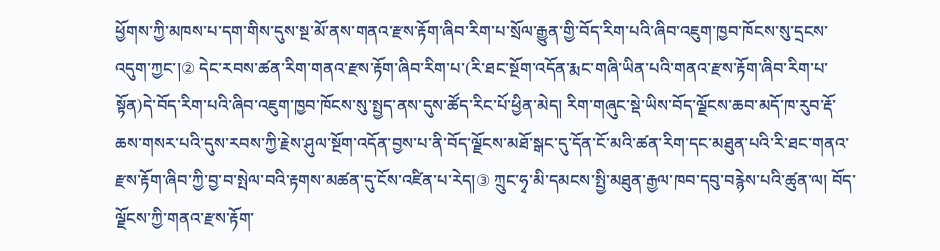ཕྱོགས་ཀྱི་མཁས་པ་དག་གིས་དུས་སྔ་མོ་ནས་གནའ་རྫས་རྟོག་ཞིབ་རིག་པ་སྲོལ་རྒྱུན་གྱི་བོད་རིག་པའི་ཞིབ་འཇུག་ཁྱབ་ཁོངས་སུ་དྲངས་འདུག་ཀྱང་།② དེང་རབས་ཚན་རིག་གནའ་རྫས་རྟོག་ཞིབ་རིག་པ་(རི་ཐང་སྔོག་འདོན་རྨང་གཞི་ཡིན་པའི་གནའ་རྫས་རྟོག་ཞིབ་རིག་པ་སྟོན)དེ་བོད་རིག་པའི་ཞིབ་འཇུག་ཁྱབ་ཁོངས་སུ་སྤྱད་ནས་དུས་ཚོད་རིང་པོ་ཕྱིན་མེད། རིག་གཞུང་སྡེ་ཡིས་བོད་ལྗོངས་ཆབ་མདོ་ཁ་རུབ་རྡོ་ཆས་གསར་པའི་དུས་རབས་ཀྱི་རྗེས་ཤུལ་སྔོག་འདོན་བྱས་པ་ནི་བོད་ལྗོངས་མཐོ་སྒང་དུ་དོན་ངོ་མའི་ཚན་རིག་དང་མཐུན་པའི་རི་ཐང་གནའ་རྫས་རྟོག་ཞིབ་ཀྱི་བྱ་བ་སྤེལ་བའི་རྟགས་མཚན་དུ་ངོས་འཛིན་པ་རེད།③ ཀྲུང་ཧྭ་མི་དམངས་སྤྱི་མཐུན་རྒྱལ་ཁབ་དབུ་བརྙེས་པའི་ཚུན་ལ། བོད་ལྗོངས་ཀྱི་གནའ་རྫས་རྟོག་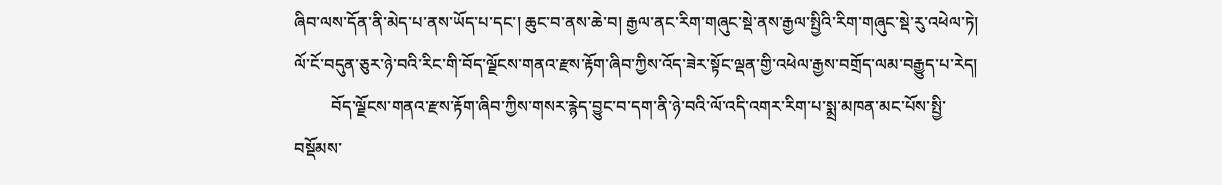ཞིབ་ལས་དོན་ནི་མེད་པ་ནས་ཡོད་པ་དང་། ཆུང་བ་ནས་ཆེ་བ། རྒྱལ་ནང་རིག་གཞུང་སྡེ་ནས་རྒྱལ་སྤྱིའི་རིག་གཞུང་སྡེ་རུ་འཕེལ་ཏེ། ལོ་ངོ་བདུན་ཅུར་ཉེ་བའི་རིང་གི་བོད་ལྗོངས་གནའ་རྫས་རྟོག་ཞིབ་ཀྱིས་འོད་ཟེར་སྟོང་ལྡན་གྱི་འཕེལ་རྒྱས་བགྲོད་ལམ་བརྒྱུད་པ་རེད།
         བོད་ལྗོངས་གནའ་རྫས་རྟོག་ཞིབ་ཀྱིས་གསར་རྙེད་བྱུང་བ་དག་ནི་ཉེ་བའི་ལོ་འདི་འགར་རིག་པ་སྨྲ་མཁན་མང་པོས་སྤྱི་བསྡོམས་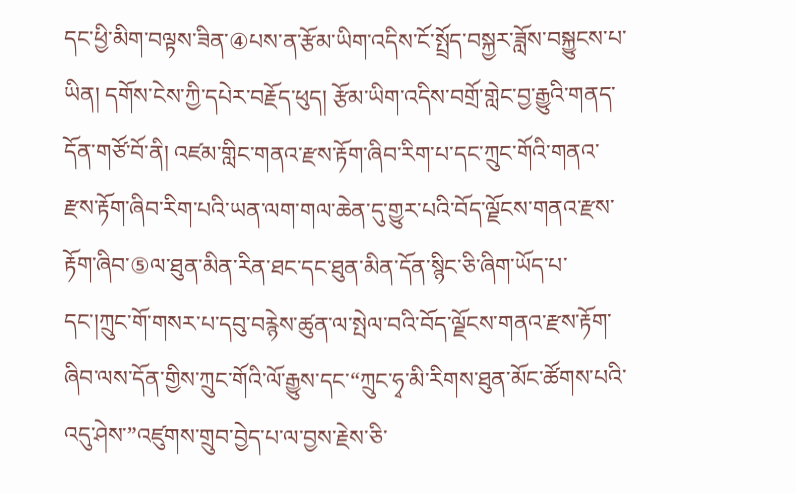དང་ཕྱི་མིག་བལྟས་ཟིན་④པས་ན་རྩོམ་ཡིག་འདིས་ངོ་སྤྲོད་བསྐྱར་ཟློས་བསྐྱུངས་པ་ཡིན། དགོས་ངེས་ཀྱི་དཔེར་བརྗོད་ཕུད། རྩོམ་ཡིག་འདིས་བགྲོ་གླེང་བྱ་རྒྱུའི་གནད་དོན་གཙོ་བོ་ནི། འཛམ་གླིང་གནའ་རྫས་རྟོག་ཞིབ་རིག་པ་དང་ཀྲུང་གོའི་གནའ་རྫས་རྟོག་ཞིབ་རིག་པའི་ཡན་ལག་གལ་ཆེན་དུ་གྱུར་པའི་བོད་ལྗོངས་གནའ་རྫས་རྟོག་ཞིབ་⑤ལ་ཐུན་མིན་རིན་ཐང་དང་ཐུན་མིན་དོན་སྙིང་ཅི་ཞིག་ཡོད་པ་དང་།ཀྲུང་གོ་གསར་པ་དབུ་བརྙེས་ཚུན་ལ་སྤེལ་བའི་བོད་ལྗོངས་གནའ་རྫས་རྟོག་ཞིབ་ལས་དོན་གྱིས་ཀྲུང་གོའི་ལོ་རྒྱུས་དང་“ཀྲུང་ཧྭ་མི་རིགས་ཐུན་མོང་ཚོགས་པའི་འདུ་ཤེས་”འཛུགས་གྲུབ་བྱེད་པ་ལ་བྱས་རྗེས་ཅི་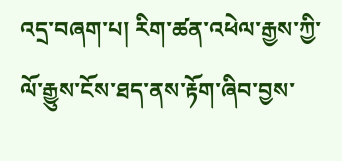འདྲ་བཞག་པ། རིག་ཚན་འཕེལ་རྒྱས་ཀྱི་ལོ་རྒྱུས་ངོས་ཐད་ནས་རྟོག་ཞིབ་བྱས་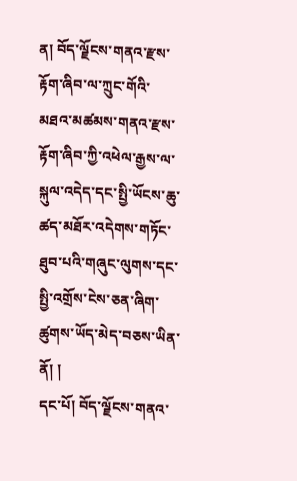ན། བོད་ལྗོངས་གནའ་རྫས་རྟོག་ཞིབ་ལ་ཀྲུང་གོའི་མཐའ་མཚམས་གནའ་རྫས་རྟོག་ཞིབ་ཀྱི་འཕེལ་རྒྱས་ལ་སྐུལ་འདེད་དང་སྤྱི་ཡོངས་ཆུ་ཚད་མཐོར་འདེགས་གཏོང་ཐུབ་པའི་གཞུང་ལུགས་དང་སྤྱི་འགྲོས་ངེས་ཅན་ཞིག་ཚུགས་ཡོད་མེད་བཅས་ཡིན་ནོ། །
དང་པོ། བོད་ལྗོངས་གནའ་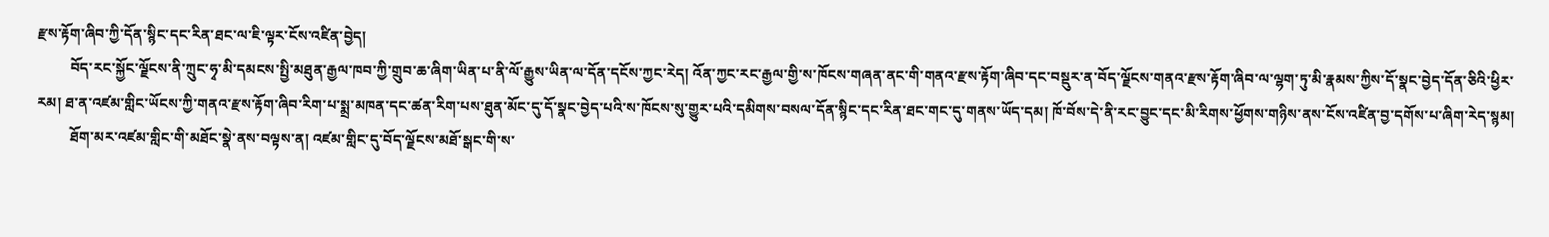རྫས་རྟོག་ཞིབ་ཀྱི་དོན་སྙིང་དང་རིན་ཐང་ལ་ཇི་ལྟར་ངོས་འཛིན་བྱེད།
         བོད་རང་སྐྱོང་ལྗོངས་ནི་ཀྲུང་ཧྭ་མི་དམངས་སྤྱི་མཐུན་རྒྱལ་ཁབ་ཀྱི་གྲུབ་ཆ་ཞིག་ཡིན་པ་ནི་ལོ་རྒྱུས་ཡིན་ལ་དོན་དངོས་ཀྱང་རེད། འོན་ཀྱང་རང་རྒྱལ་གྱི་ས་ཁོངས་གཞན་ནང་གི་གནའ་རྫས་རྟོག་ཞིབ་དང་བསྡུར་ན་བོད་ལྗོངས་གནའ་རྫས་རྟོག་ཞིབ་ལ་ལྷག་ཏུ་མི་རྣམས་ཀྱིས་དོ་སྣང་བྱེད་དོན་ཅིའི་ཕྱིར་རམ། ཐ་ན་འཛམ་གླིང་ཡོངས་ཀྱི་གནའ་རྫས་རྟོག་ཞིབ་རིག་པ་སྨྲ་མཁན་དང་ཚན་རིག་པས་ཐུན་མོང་དུ་དོ་སྣང་བྱེད་པའི་ས་ཁོངས་སུ་གྱུར་པའི་དམིགས་བསལ་དོན་སྙིང་དང་རིན་ཐང་གང་དུ་གནས་ཡོད་དམ། ཁོ་བོས་དེ་ནི་རང་བྱུང་དང་མི་རིགས་ཕྱོགས་གཉིས་ནས་ངོས་འཛིན་བྱ་དགོས་པ་ཞིག་རེད་སྙམ།
         ཐོག་མར་འཛམ་གླིང་གི་མཐོང་སྣེ་ནས་བལྟས་ན། འཛམ་གླིང་དུ་བོད་ལྗོངས་མཐོ་སྒང་གི་ས་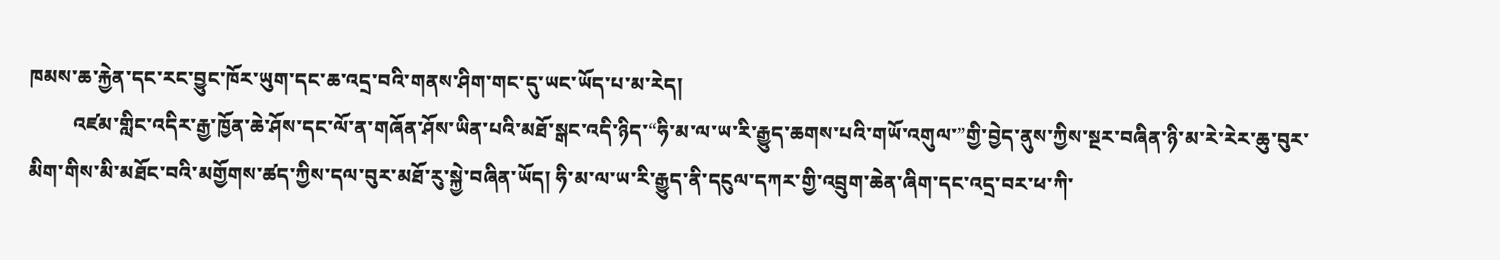ཁམས་ཆ་རྐྱེན་དང་རང་བྱུང་ཁོར་ཡུག་དང་ཆ་འདྲ་བའི་གནས་ཤིག་གང་དུ་ཡང་ཡོད་པ་མ་རེད།
         འཛམ་གླིང་འདིར་རྒྱ་ཁྱོན་ཆེ་ཤོས་དང་ལོ་ན་གཞོན་ཤོས་ཡིན་པའི་མཐོ་སྒང་འདི་ཉིད་“ཧི་མ་ལ་ཡ་རི་རྒྱུད་ཆགས་པའི་གཡོ་འགུལ་”གྱི་བྱེད་ནུས་ཀྱིས་སྔར་བཞིན་ཉི་མ་རེ་རེར་ཆུ་བུར་མིག་གིས་མི་མཐོང་བའི་མགྱོགས་ཚད་ཀྱིས་དལ་བུར་མཐོ་རུ་སྐྱེ་བཞིན་ཡོད། ཧི་མ་ལ་ཡ་རི་རྒྱུད་ནི་དངུལ་དཀར་གྱི་འབྲུག་ཆེན་ཞིག་དང་འདྲ་བར་ཕ་ཀི་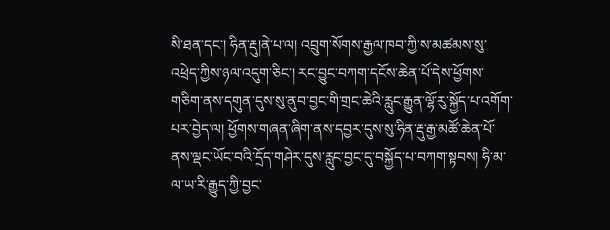སི་ཐན་དང་། ཧིན་རྡུ།ནེ་པ་ལ། འབྲུག་སོགས་རྒྱལ་ཁབ་ཀྱི་ས་མཚམས་སུ་འཕྲེད་ཀྱིས་ཉལ་འདུག་ཅིང་། རང་བྱུང་བཀག་དངོས་ཆེན་པོ་དེས་ཕྱོགས་གཅིག་ནས་དགུན་དུས་སུ་ནུབ་བྱང་གི་གྲང་ཆེའི་རླུང་རྒྱུན་ལྷོ་རུ་སྐྱོད་པ་འགོག་པར་བྱེད་ལ། ཕྱོགས་གཞན་ཞིག་ནས་དབྱར་དུས་སུ་ཧིན་རྡུ་རྒྱ་མཚོ་ཆེན་པོ་ནས་ལྡང་ཡོང་བའི་དྲོད་གཤེར་དུས་རླུང་བྱང་དུ་བསྐྱོད་པ་བཀག་སྟབས། ཧི་མ་ལ་ཡ་རི་རྒྱུད་ཀྱི་བྱང་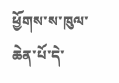ཕྱོགས་ས་ཁུལ་ཆེན་པོ་དེ་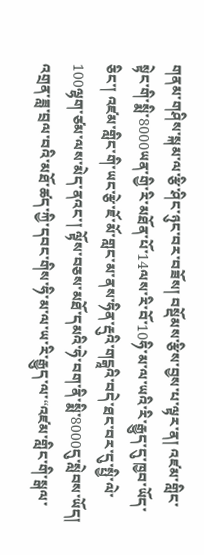གནམ་གཤིས་སྐམ་ལ་རྩི་ཤིང་ཉུང་བར་བཟོས། བསྡོམས་རྩིས་བྱས་པ་ལྟར་ན། འཛམ་གླིང་སྟེང་གི་སྨི་8000ཡན་གྱི་རི་མཐོན་པོ་14ལས་རི་བོ་10ཧི་མ་ལ་ཡའི་རི་རྒྱུད་དུ་ཁྱབ་ཡོད་ཅིང་། འཛམ་གླིང་གི་ཡང་རྩེ་ཇོ་མོ་གླང་མ་ནས་ཧིན་རྡུའི་གངྒཱའི་བདེ་ཐང་བར་དུ་སྤྱི་ལེ་100ལྷག་ཙམ་ལས་མེད་ནའང་། ལྟོས་བཅས་མཐོ་དམའི་ཧེ་བག་ནི་སྨི་8000དུ་སླེབས་ཡོད། འགྲན་ཟླ་བྲལ་བའི་མཐོ་ཚད་ཀྱི་དབང་གིས་ཧི་མ་ལ་ཡ་རི་རྒྱུད་ལ་“འཛམ་གླིང་གི་སྒལ་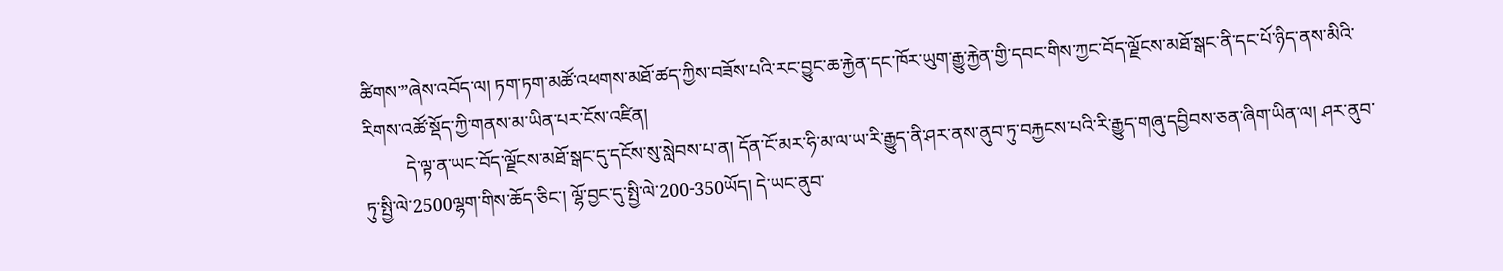ཚིགས་”ཞེས་འབོད་ལ། ཏག་ཏག་མཚོ་འཕགས་མཐོ་ཚད་ཀྱིས་བཟོས་པའི་རང་བྱུང་ཆ་རྐྱེན་དང་ཁོར་ཡུག་རྒྱུ་རྐྱེན་གྱི་དབང་གིས་ཀྱང་བོད་ལྗོངས་མཐོ་སྒང་ནི་དང་པོ་ཉིད་ནས་མིའི་རིགས་འཚོ་སྡོད་ཀྱི་གནས་མ་ཡིན་པར་ངོས་འཛིན།
         དེ་ལྟ་ན་ཡང་བོད་ལྗོངས་མཐོ་སྒང་དུ་དངོས་སུ་སླེབས་པ་ན། དོན་ངོ་མར་ཧི་མ་ལ་ཡ་རི་རྒྱུད་ནི་ཤར་ནས་ནུབ་ཏུ་བརྐྱངས་པའི་རི་རྒྱུད་གཞུ་དབྱིབས་ཅན་ཞིག་ཡིན་ལ། ཤར་ནུབ་ཏུ་སྤྱི་ལེ་2500ལྷག་གིས་ཆོད་ཅིང་། ལྷོ་བྱང་དུ་སྤྱི་ལེ་200-350ཡོད། དེ་ཡང་ནུབ་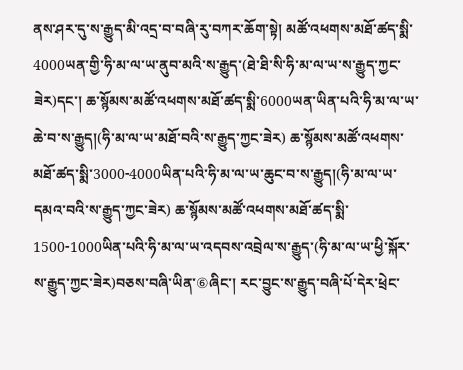ནས་ཤར་དུ་ས་རྒྱུད་མི་འདྲ་བ་བཞི་རུ་བཀར་ཆོག་སྟེ། མཚོ་འཕགས་མཐོ་ཚད་སྨི་4000ཡན་གྱི་ཧི་མ་ལ་ཡ་ནུབ་མའི་ས་རྒྱུད་(ཐེ་ཐི་སི་ཧི་མ་ལ་ཡ་ས་རྒྱུད་ཀྱང་ཟེར)དང་། ཆ་སྙོམས་མཚོ་འཕགས་མཐོ་ཚད་སྨི་6000ཡན་ཡིན་པའི་ཧི་མ་ལ་ཡ་ཆེ་བ་ས་རྒྱུད།(ཧི་མ་ལ་ཡ་མཐོ་བའི་ས་རྒྱུད་ཀྱང་ཟེར) ཆ་སྙོམས་མཚོ་འཕགས་མཐོ་ཚད་སྨི་3000-4000ཡིན་པའི་ཧི་མ་ལ་ཡ་ཆུང་བ་ས་རྒྱུད།(ཧི་མ་ལ་ཡ་དམའ་བའི་ས་རྒྱུད་ཀྱང་ཟེར) ཆ་སྙོམས་མཚོ་འཕགས་མཐོ་ཚད་སྨི་1500-1000ཡིན་པའི་ཧི་མ་ལ་ཡ་འདབས་འབྲེལ་ས་རྒྱུད་(ཧི་མ་ལ་ཡ་ཕྱི་སྐོར་ས་རྒྱུད་ཀྱང་ཟེར)བཅས་བཞི་ཡིན་⑥ཞིང་། རང་བྱུང་ས་རྒྱུད་བཞི་པོ་དེར་ཕྲེང་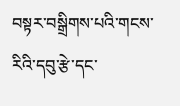བསྟར་བསྒྲིགས་པའི་གངས་རིའི་དབུ་རྩེ་དང་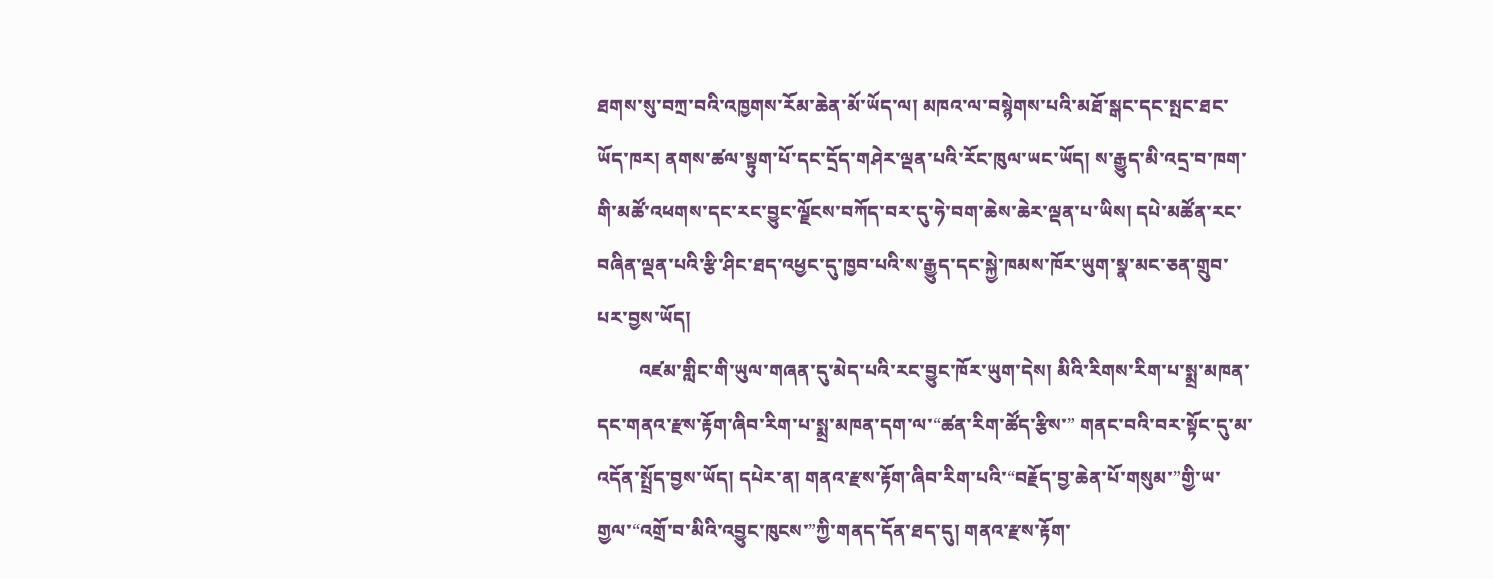ཐགས་སུ་བཀྲ་བའི་འཁྱགས་རོམ་ཆེན་མོ་ཡོད་ལ། མཁའ་ལ་བསྙེགས་པའི་མཐོ་སྒང་དང་སྤང་ཐང་ཡོད་ཁར། ནགས་ཚལ་སྟུག་པོ་དང་དྲོད་གཤེར་ལྡན་པའི་རོང་ཁུལ་ཡང་ཡོད། ས་རྒྱུད་མི་འདྲ་བ་ཁག་གི་མཚོ་འཕགས་དང་རང་བྱུང་ལྗོངས་བཀོད་བར་དུ་ཧེ་བག་ཆེས་ཆེར་ལྡན་པ་ཡིས། དཔེ་མཚོན་རང་བཞིན་ལྡན་པའི་རྩི་ཤིང་ཐད་འཕྱང་དུ་ཁྱབ་པའི་ས་རྒྱུད་དང་སྐྱེ་ཁམས་ཁོར་ཡུག་སྣ་མང་ཅན་གྲུབ་པར་བྱས་ཡོད།
         འཛམ་གླིང་གི་ཡུལ་གཞན་དུ་མེད་པའི་རང་བྱུང་ཁོར་ཡུག་དེས། མིའི་རིགས་རིག་པ་སྨྲ་མཁན་དང་གནའ་རྫས་རྟོག་ཞིབ་རིག་པ་སྨྲ་མཁན་དག་ལ་“ཚན་རིག་ཚོད་རྩིས་” གནང་བའི་བར་སྟོང་དུ་མ་འདོན་སྤྲོད་བྱས་ཡོད། དཔེར་ན། གནའ་རྫས་རྟོག་ཞིབ་རིག་པའི་“བརྗོད་བྱ་ཆེན་པོ་གསུམ་”གྱི་ཡ་གྱལ་“འགྲོ་བ་མིའི་འབྱུང་ཁུངས་”ཀྱི་གནད་དོན་ཐད་དུ། གནའ་རྫས་རྟོག་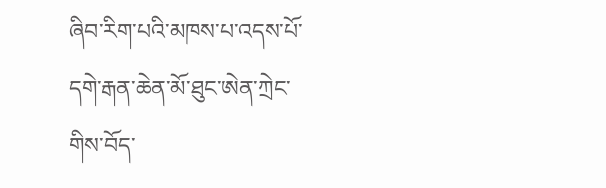ཞིབ་རིག་པའི་མཁས་པ་འདས་པོ་དགེ་རྒན་ཆེན་མོ་ཐུང་ཨེན་ཀྲེང་གིས་བོད་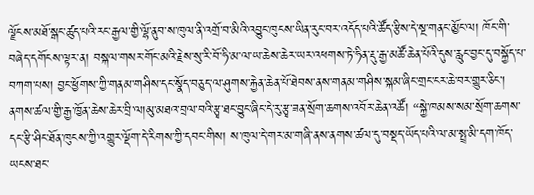ལྗོངས་མཐོ་སྒང་ཚུད་པའི་རང་རྒྱལ་གྱི་ལྷོ་ནུབ་ས་ཁུལ་ནི་འགྲོ་བ་མིའི་འབྱུང་ཁུངས་ཡིན་རུང་བར་འདོད་པའི་ཚོད་རྩིས་དེ་སྔ་གནང་མྱོང་ལ། ཁོང་གི་བཞེད་དགོངས་ལྟར་ན། བསྐལ་གསར་གོང་མའི་རྗེས་སུ་རི་བོ་ཧི་མ་ལ་ཡ་ཆེས་ཆེར་ཡར་འཕགས་ཏེ་ཧིན་རྡུ་རྒྱ་མཚོ་ཆེན་པོའི་དུས་རླུང་བྱང་དུ་བསྐྱོད་པ་བཀག་པས། བྱང་ཕྱོགས་ཀྱི་གནམ་གཤིས་དང་སྣོད་བཅུད་ལ་ཤུགས་རྐྱེན་ཆེན་པོ་ཐེབས་ནས་གནམ་གཤིས་སྐམ་ཞིང་གྲང་ངར་ཆེ་བར་གྱུར་ཅིང་། ནགས་ཚལ་གྱི་རྒྱ་ཁྱོན་ཆེས་ཆེར་བྲི་ལ།མུ་མཐའ་བྲལ་བའི་རྩྭ་ཐང་བྱུང་ཞིང་དེ་རུ་རྩྭ་ཟན་སྲོག་ཆགས་འབོར་ཆེན་འཚོ། “སྐྱེ་ཁམས་སམ་སྲོག་ཆགས་དང་རྩི་ཤིང་ཐོན་ཁུངས་ཀྱི་འགྱུར་ལྡོག་དེ་རིགས་ཀྱི་དབང་གིས། ས་ཁུལ་དེ་གར་མ་གཞི་ནས་ནགས་ཚལ་དུ་བསྡད་ཡོད་པའི་ལ་མ་སྤྲ་མི་དག་ཁོད་ཡངས་ཐང་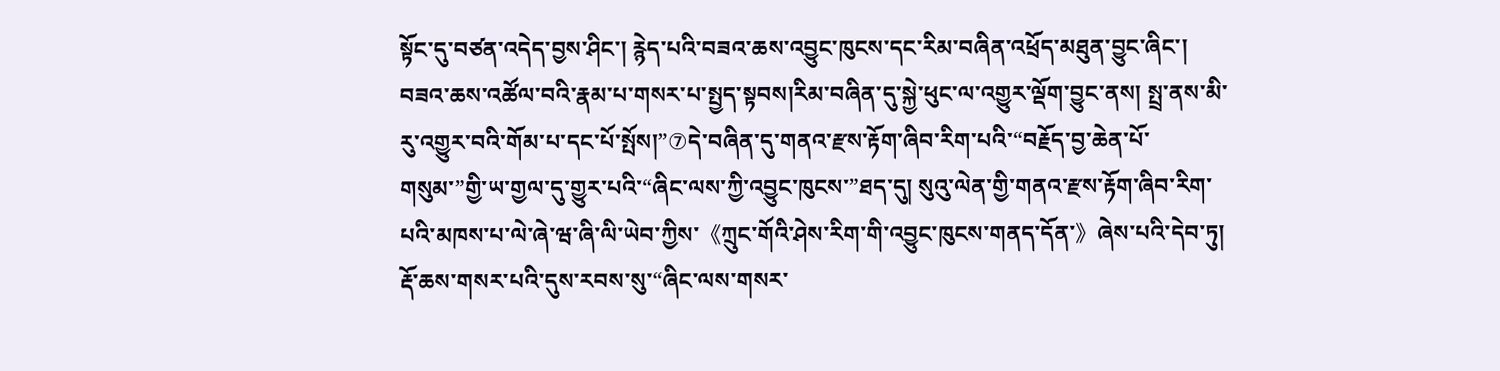སྟོང་དུ་བཙན་འདེད་བྱས་ཤིང་། རྙེད་པའི་བཟའ་ཆས་འབྱུང་ཁུངས་དང་རིམ་བཞིན་འཕྲོད་མཐུན་བྱུང་ཞིང་། བཟའ་ཆས་འཚོལ་བའི་རྣམ་པ་གསར་པ་སྤྱད་སྟབས།རིམ་བཞིན་དུ་སྐྱེ་ཕུང་ལ་འགྱུར་ལྡོག་བྱུང་ནས། སྤྲ་ནས་མི་རུ་འགྱུར་བའི་གོམ་པ་དང་པོ་སྤོས།”⑦དེ་བཞིན་དུ་གནའ་རྫས་རྟོག་ཞིབ་རིག་པའི་“བརྗོད་བྱ་ཆེན་པོ་གསུམ་”གྱི་ཡ་གྱལ་དུ་གྱུར་པའི་“ཞིང་ལས་ཀྱི་འབྱུང་ཁུངས་”ཐད་དུ། སུའུ་ལེན་གྱི་གནའ་རྫས་རྟོག་ཞིབ་རིག་པའི་མཁས་པ་ལེ་ཞེ་ཝ་ཞི་ལི་ཡེབ་ཀྱིས་《ཀྲུང་གོའི་ཤེས་རིག་གི་འབྱུང་ཁུངས་གནད་དོན་》ཞེས་པའི་དེབ་ཏུ། རྡོ་ཆས་གསར་པའི་དུས་རབས་སུ་“ཞིང་ལས་གསར་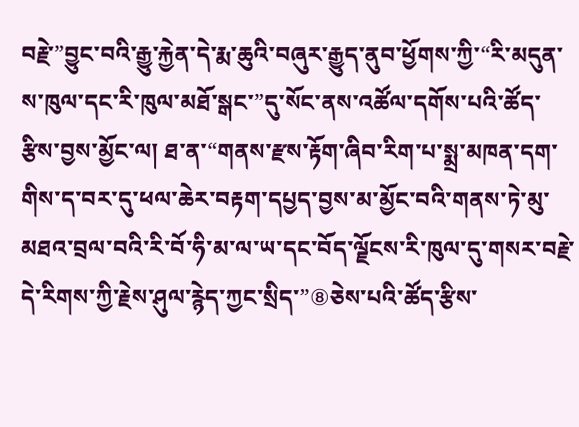བརྗེ་”བྱུང་བའི་རྒྱུ་རྐྱེན་དེ་རྨ་ཆུའི་བཞུར་རྒྱུད་ནུབ་ཕྱོགས་ཀྱི་“རི་མདུན་ས་ཁུལ་དང་རི་ཁུལ་མཐོ་སྒང་”དུ་སོང་ནས་འཚོལ་དགོས་པའི་ཚོད་རྩིས་བྱས་མྱོང་ལ། ཐ་ན་“གནས་རྫས་རྟོག་ཞིབ་རིག་པ་སྨྲ་མཁན་དག་གིས་ད་བར་དུ་ཕལ་ཆེར་བརྟག་དཔྱད་བྱས་མ་མྱོང་བའི་གནས་ཏེ་མུ་མཐའ་བྲལ་བའི་རི་བོ་ཧི་མ་ལ་ཡ་དང་བོད་ལྗོངས་རི་ཁུལ་དུ་གསར་བརྗེ་དེ་རིགས་ཀྱི་རྗེས་ཤུལ་རྙེད་ཀྱང་སྲིད་”⑧ཅེས་པའི་ཚོད་རྩིས་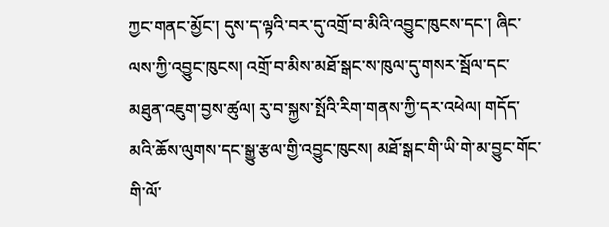ཀྱང་གནང་མྱོང་། དུས་ད་ལྟའི་བར་དུ་འགྲོ་བ་མིའི་འབྱུང་ཁུངས་དང་། ཞིང་ལས་ཀྱི་འབྱུང་ཁུངས། འགྲོ་བ་མིས་མཐོ་སྒང་ས་ཁུལ་དུ་གསར་སྦོལ་དང་མཐུན་འཇུག་བྱས་ཚུལ། རུ་བ་སྐྱས་སྤོའི་རིག་གནས་ཀྱི་དར་འཕེལ། གདོད་མའི་ཆོས་ལུགས་དང་སྒྱུ་རྩལ་གྱི་འབྱུང་ཁུངས། མཐོ་སྒང་གི་ཡི་གེ་མ་བྱུང་གོང་གི་ལོ་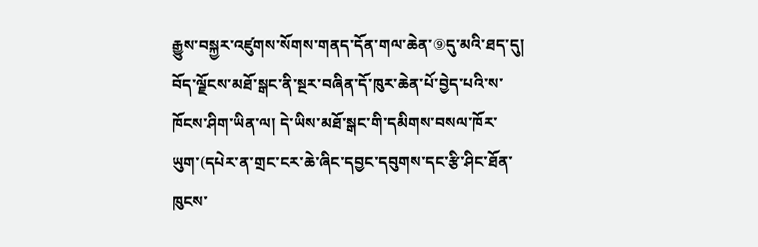རྒྱུས་བསྐྱར་འཛུགས་སོགས་གནད་དོན་གལ་ཆེན་⑨དུ་མའི་ཐད་དུ། བོད་ལྗོངས་མཐོ་སྒང་ནི་སྔར་བཞིན་དོ་ཁུར་ཆེན་པོ་བྱེད་པའི་ས་ཁོངས་ཤིག་ཡིན་ལ། དེ་ཡིས་མཐོ་སྒང་གི་དམིགས་བསལ་ཁོར་ཡུག་(དཔེར་ན་གྲང་ངར་ཆེ་ཞིང་དབྱང་དབུགས་དང་རྩི་ཤིང་ཐོན་ཁུངས་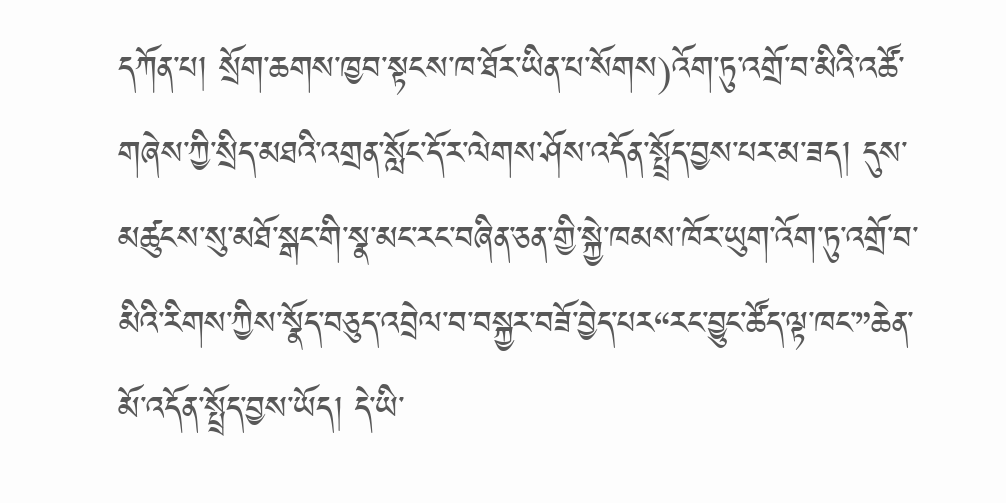དཀོན་པ། སྲོག་ཆགས་ཁྱབ་སྟངས་ཁ་ཐོར་ཡིན་པ་སོགས)འོག་ཏུ་འགྲོ་བ་མིའི་འཚོ་གཞེས་ཀྱི་སྲིད་མཐའི་འགྲན་སློང་དོ་ར་ལེགས་ཤོས་འདོན་སྤྲོད་བྱས་པར་མ་ཟད། དུས་མཚུངས་སུ་མཐོ་སྒང་གི་སྣ་མང་རང་བཞིན་ཅན་གྱི་སྐྱེ་ཁམས་ཁོར་ཡུག་འོག་ཏུ་འགྲོ་བ་མིའི་རིགས་ཀྱིས་སྣོད་བཅུད་འབྲེལ་བ་བསྐྱར་བཟོ་བྱེད་པར“རང་བྱུང་ཚོད་ལྟ་ཁང་”ཆེན་མོ་འདོན་སྤྲོད་བྱས་ཡོད། དེ་ཡི་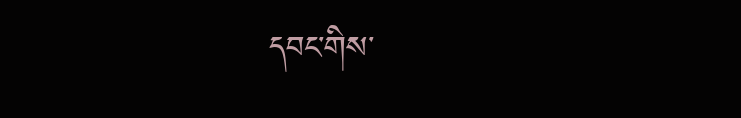དབང་གིས་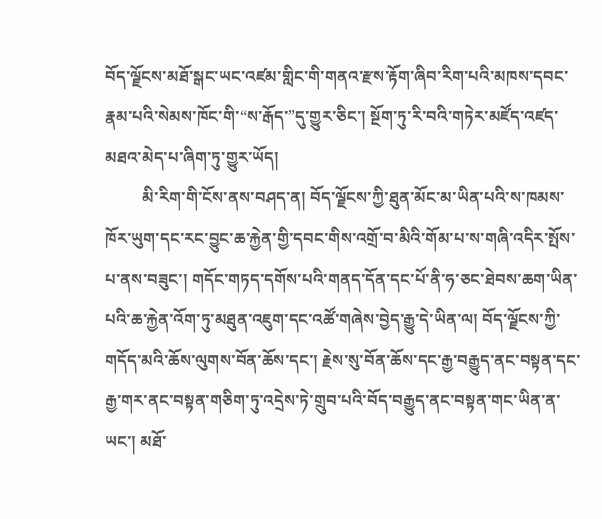བོད་ལྗོངས་མཐོ་སྒང་ཡང་འཛམ་གླིང་གི་གནའ་རྫས་རྟོག་ཞིབ་རིག་པའི་མཁས་དབང་རྣམ་པའི་སེམས་ཁོང་གི་“ས་རྒོད་”དུ་གྱུར་ཅིང་། སྔོག་ཏུ་རི་བའི་གཏེར་མཛོད་འཛད་མཐའ་མེད་པ་ཞིག་ཏུ་གྱུར་ཡོད།
         མི་རིག་གི་ངོས་ནས་བཤད་ན། བོད་ལྗོངས་ཀྱི་ཐུན་མོང་མ་ཡིན་པའི་ས་ཁམས་ཁོར་ཡུག་དང་རང་བྱུང་ཆ་རྐྱེན་གྱི་དབང་གིས་འགྲོ་བ་མིའི་གོམ་པ་ས་གཞི་འདིར་སྤོས་པ་ནས་བཟུང་། གདོང་གཏད་དགོས་པའི་གནད་དོན་དང་པོ་ནི་ཧ་ཅང་ཐེབས་ཆག་ཡིན་པའི་ཆ་རྐྱེན་འོག་ཏུ་མཐུན་འཇུག་དང་འཚོ་གཞེས་བྱེད་རྒྱུ་དེ་ཡིན་ལ། བོད་ལྗོངས་ཀྱི་གདོད་མའི་ཆོས་ལུགས་བོན་ཆོས་དང་། རྗེས་སུ་བོན་ཆོས་དང་རྒྱ་བརྒྱུད་ནང་བསྟན་དང་རྒྱ་གར་ནང་བསྟན་གཅིག་ཏུ་འདྲེས་ཏེ་གྲུབ་པའི་བོད་བརྒྱུད་ནང་བསྟན་གང་ཡིན་ན་ཡང་། མཐོ་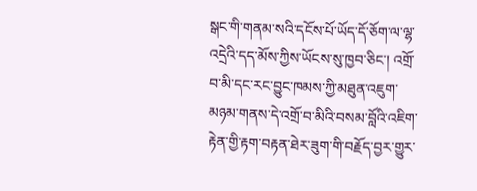སྒང་གི་གནམ་སའི་དངོས་པོ་ཡོད་དོ་ཅོག་ལ་ལྷ་འདྲེའི་དད་མོས་ཀྱིས་ཡོངས་སུ་ཁྱབ་ཅིང་། འགྲོ་བ་མི་དང་རང་བྱུང་ཁམས་ཀྱི་མཐུན་འཇུག་མཉམ་གནས་དེ་འགྲོ་བ་མིའི་བསམ་བློའི་འཇིག་རྟེན་གྱི་རྟག་བརྟན་ཐེར་ཟུག་གི་བརྗོད་བྱར་གྱུར་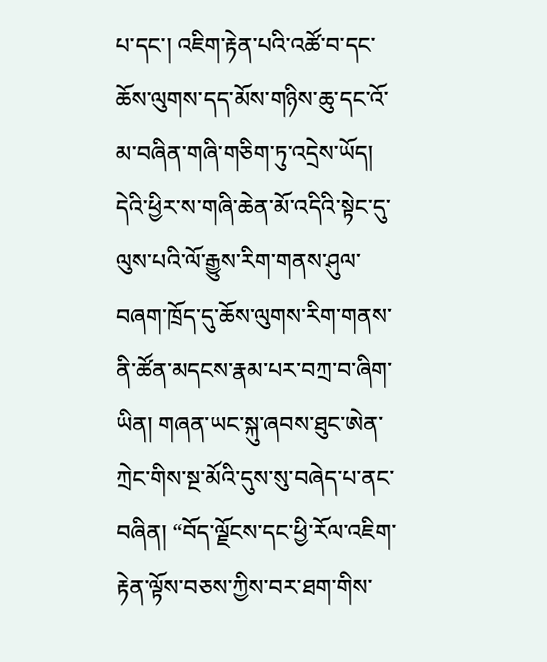པ་དང་། འཇིག་རྟེན་པའི་འཚོ་བ་དང་ཆོས་ལུགས་དད་མོས་གཉིས་ཆུ་དང་འོ་མ་བཞིན་གཞི་གཅིག་ཏུ་འདྲེས་ཡོད། དེའི་ཕྱིར་ས་གཞི་ཆེན་མོ་འདིའི་སྟེང་དུ་ལུས་པའི་ལོ་རྒྱུས་རིག་གནས་ཤུལ་བཞག་ཁྲོད་དུ་ཆོས་ལུགས་རིག་གནས་ནི་ཚོན་མདངས་རྣམ་པར་བཀྲ་བ་ཞིག་ཡིན། གཞན་ཡང་སྐུ་ཞབས་ཐུང་ཨེན་ཀྲེང་གིས་སྔ་མོའི་དུས་སུ་བཞེད་པ་ནང་བཞིན། “བོད་ལྗོངས་དང་ཕྱི་རོལ་འཇིག་རྟེན་ལྟོས་བཅས་ཀྱིས་བར་ཐག་གིས་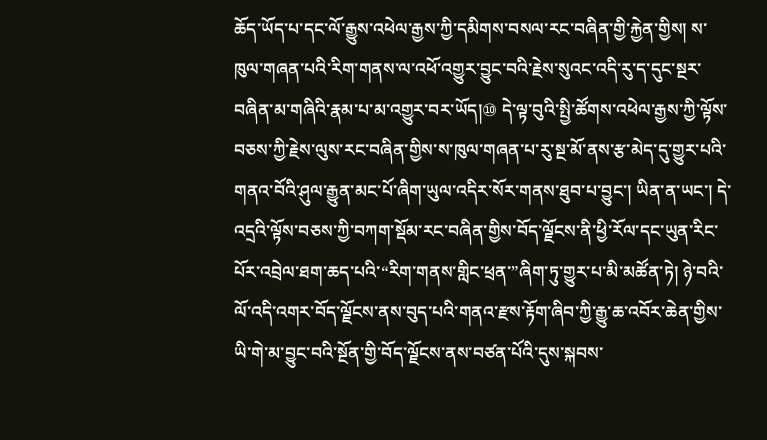ཆོད་ཡོད་པ་དང་ལོ་རྒྱུས་འཕེལ་རྒྱས་ཀྱི་དམིགས་བསལ་རང་བཞིན་གྱི་རྐྱེན་གྱིས། ས་ཁུལ་གཞན་པའི་རིག་གནས་ལ་འཕོ་འགྱུར་བྱུང་བའི་རྗེས་སུའང་འདི་རུ་ད་དུང་སྔར་བཞིན་མ་གཞིའི་རྣམ་པ་མ་འགྱུར་བར་ཡོད།⑩ དེ་ལྟ་བུའི་སྤྱི་ཚོགས་འཕེལ་རྒྱས་ཀྱི་ལྟོས་བཅས་ཀྱི་རྗེས་ལུས་རང་བཞིན་གྱིས་ས་ཁུལ་གཞན་པ་རུ་སྔ་མོ་ནས་རྩ་མེད་དུ་གྱུར་པའི་གནའ་བོའི་ཤུལ་རྒྱུན་མང་པོ་ཞིག་ཡུལ་འདིར་སོར་གནས་ཐུབ་པ་བྱུང་། ཡིན་ན་ཡང་། དེ་འདྲའི་ལྟོས་བཅས་ཀྱི་བཀག་སྡོམ་རང་བཞིན་གྱིས་བོད་ལྗོངས་ནི་ཕྱི་རོལ་དང་ཡུན་རིང་པོར་འབྲེལ་ཐག་ཆད་པའི་“རིག་གནས་གླིང་ཕྲན་”ཞིག་ཏུ་གྱུར་པ་མི་མཚོན་ཏེ། ཉེ་བའི་ལོ་འདི་འགར་བོད་ལྗོངས་ནས་བུད་པའི་གནའ་རྫས་རྟོག་ཞིབ་ཀྱི་རྒྱུ་ཆ་འབོར་ཆེན་གྱིས་ཡི་གེ་མ་བྱུང་བའི་སྔོན་གྱི་བོད་ལྗོངས་ནས་བཙན་པོའི་དུས་སྐབས་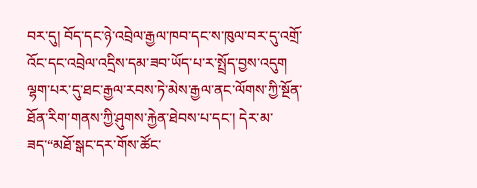བར་དུ། བོད་དང་ཉེ་འབྲེལ་རྒྱལ་ཁབ་དང་ས་ཁུལ་བར་དུ་འགྲོ་འོང་དང་འབྲེལ་འདྲིས་དམ་ཟབ་ཡོད་པ་ར་སྤྲོད་བྱས་འདུག ལྷག་པར་དུ་ཐང་རྒྱལ་རབས་ཏེ་མེས་རྒྱལ་ནང་ལོགས་ཀྱི་སྔོན་ཐོན་རིག་གནས་ཀྱི་ཤུགས་རྐྱེན་ཐེབས་པ་དང་། དེར་མ་ཟད་“མཐོ་སྒང་དར་གོས་ཚོང་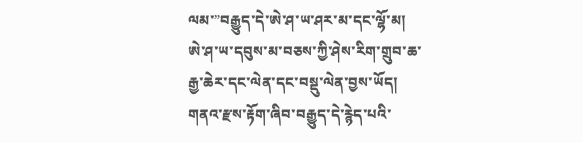ལམ་”བརྒྱུད་དེ་ཨེ་ཤ་ཡ་ཤར་མ་དང་ལྷོ་མ། ཨེ་ཤ་ཡ་དབུས་མ་བཅས་ཀྱི་ཤེས་རིག་གྲུབ་ཆ་རྒྱ་ཆེར་དང་ལེན་དང་བསྡུ་ལེན་བྱས་ཡོད། གནའ་རྫས་རྟོག་ཞིབ་བརྒྱུད་དེ་རྙེད་པའི་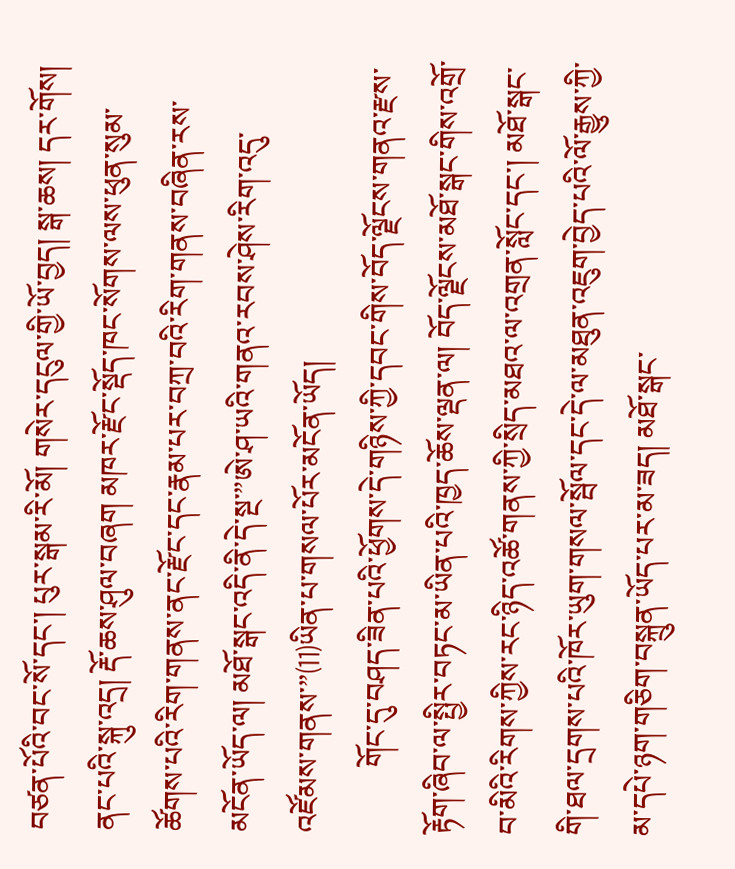བཙན་པོའི་བང་སོ་དང་། པུར་སྒམ་རི་མོ། གསེར་དངུལ་གྱི་ཡོ་བྱད། སྒ་ཆས། དར་གོས། ནང་པའི་སྐུ་འདྲ། རྡོ་ཆས་ཤུལ་བཞག མཁར་རྫོང་སྡོད་ཁང་སོགས་ལས་ཕུན་སུམ་ཚོགས་པའི་རིག་གནས་ནང་རྫོང་དང་རྣམ་པར་བཀྲ་བའི་རིག་གནས་བཞིན་རས་མངོན་ཡོད་ལ། མཐོ་སྒང་འདི་ནི་དེ་སྔ་”ཨེ་ཤ་ཡའི་གནའ་རབས་ཤེས་རིག་འདུ་འཛོམས་གནས་”⑾ཡིན་པ་གསལ་པོར་མངོན་ཡོད།
         གོང་དུ་བཤད་ཟིན་པའི་ཕྱོགས་དེ་གཉིས་ཀྱི་དབང་གིས་བོད་ལྗོངས་གནའ་རྫས་རྟོག་ཞིབ་ལ་སྤྱིར་བཏང་མ་ཡིན་པའི་ཁྱད་ཆོས་ལྡན་ལ། བོད་ལྗོངས་མཐོ་སྒང་གིས་འགྲོ་བ་མིའི་རིགས་ཀྱིས་རང་ཉིད་འཚོ་གནས་ཀྱི་སྲིད་མཐའ་ལ་འགྲན་སློང་དང་། མཐོ་སྒང་གི་ཐལ་དྲགས་པའི་ཁོར་ཡུག་གསལ་སྦོལ་དང་དེ་ལ་མཐུན་འཇུག་བྱེད་པའི་ལོ་རྒྱུས་ཀྱི་མ་དཔེ་ཉག་གཅིག་བསྐྲུན་ཡོད་པར་མ་ཟད། མཐོ་སྒང་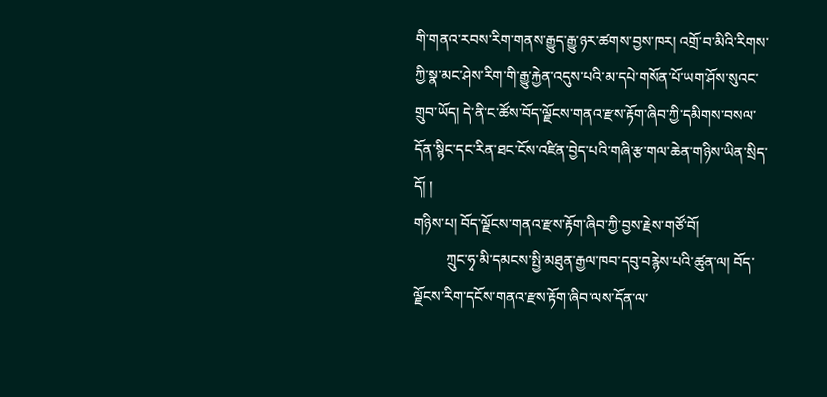གི་གནའ་རབས་རིག་གནས་རྒྱུད་རྒྱུ་ཉར་ཚགས་བྱས་ཁར། འགྲོ་བ་མིའི་རིགས་ཀྱི་སྣ་མང་ཤེས་རིག་གི་རྒྱུ་རྐྱེན་འདུས་པའི་མ་དཔེ་གསོན་པོ་ཡག་ཤོས་སུའང་གྲུབ་ཡོད། དེ་ནི་ང་ཚོས་བོད་ལྗོངས་གནའ་རྫས་རྟོག་ཞིབ་ཀྱི་དམིགས་བསལ་དོན་སྙིང་དང་རིན་ཐང་ངོས་འཛིན་བྱེད་པའི་གཞི་རྩ་གལ་ཆེན་གཉིས་ཡིན་སྲིད་དོ། །
གཉིས་པ། བོད་ལྗོངས་གནའ་རྫས་རྟོག་ཞིབ་ཀྱི་བྱས་རྗེས་གཙོ་བོ།
         ཀྲུང་ཧྭ་མི་དམངས་སྤྱི་མཐུན་རྒྱལ་ཁབ་དབུ་བརྙེས་པའི་ཚུན་ལ། བོད་ལྗོངས་རིག་དངོས་གནའ་རྫས་རྟོག་ཞིབ་ལས་དོན་ལ་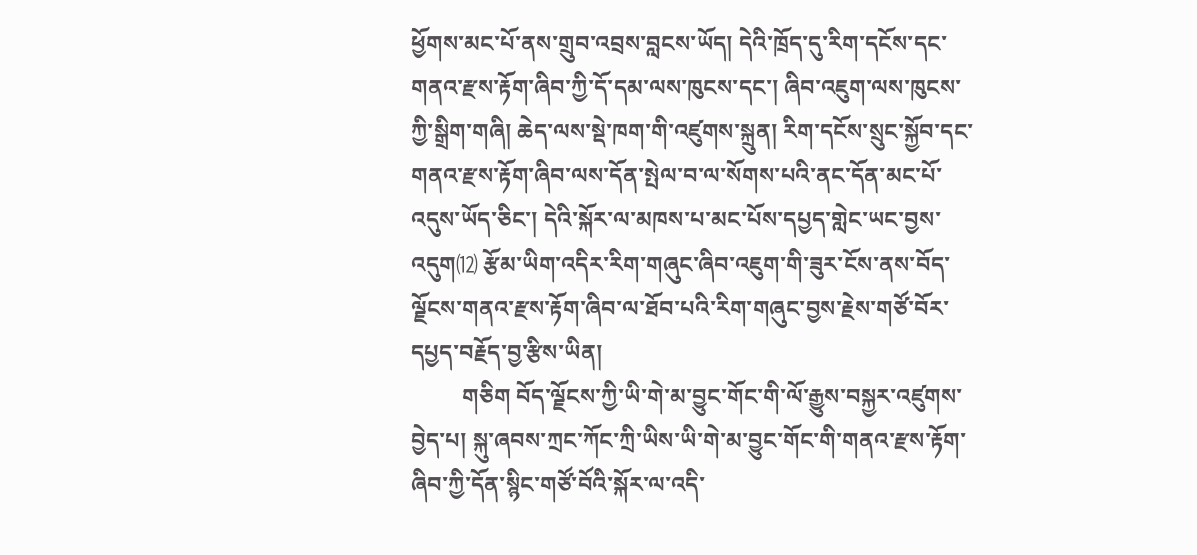ཕྱོགས་མང་པོ་ནས་གྲུབ་འབྲས་བླངས་ཡོད། དེའི་ཁྲོད་དུ་རིག་དངོས་དང་གནའ་རྫས་རྟོག་ཞིབ་ཀྱི་དོ་དམ་ལས་ཁུངས་དང་། ཞིབ་འཇུག་ལས་ཁུངས་ཀྱི་སྒྲིག་གཞི། ཆེད་ལས་སྡེ་ཁག་གི་འཛུགས་སྐྲུན། རིག་དངོས་སྲུང་སྐྱོབ་དང་གནའ་རྫས་རྟོག་ཞིབ་ལས་དོན་སྤེལ་བ་ལ་སོགས་པའི་ནང་དོན་མང་པོ་འདུས་ཡོད་ཅིང་། དེའི་སྐོར་ལ་མཁས་པ་མང་པོས་དཔྱད་གླེང་ཡང་བྱས་འདུག⑿ རྩོམ་ཡིག་འདིར་རིག་གཞུང་ཞིབ་འཇུག་གི་ཟུར་ངོས་ནས་བོད་ལྗོངས་གནའ་རྫས་རྟོག་ཞིབ་ལ་ཐོབ་པའི་རིག་གཞུང་བྱས་རྗེས་གཙོ་བོར་དཔྱད་བརྗོད་བྱ་རྩིས་ཡིན།
         གཅིག བོད་ལྗོངས་ཀྱི་ཡི་གེ་མ་བྱུང་གོང་གི་ལོ་རྒྱུས་བསྐྱར་འཛུགས་བྱེད་པ། སྐུ་ཞབས་ཀྲང་ཀོང་ཀྲི་ཡིས་ཡི་གེ་མ་བྱུང་གོང་གི་གནའ་རྫས་རྟོག་ཞིབ་ཀྱི་དོན་སྙིང་གཙོ་བོའི་སྐོར་ལ་འདི་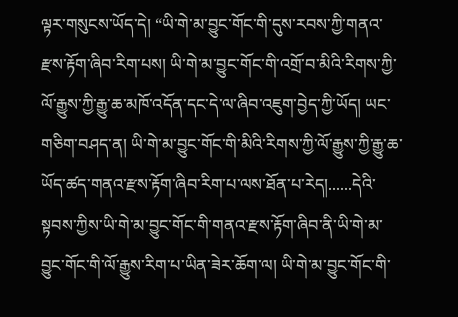ལྟར་གསུངས་ཡོད་དེ། “ཡི་གེ་མ་བྱུང་གོང་གི་དུས་རབས་ཀྱི་གནའ་རྫས་རྟོག་ཞིབ་རིག་པས། ཡི་གེ་མ་བྱུང་གོང་གི་འགྲོ་བ་མིའི་རིགས་ཀྱི་ལོ་རྒྱུས་ཀྱི་རྒྱུ་ཆ་མཁོ་འདོན་དང་དེ་ལ་ཞིབ་འཇུག་བྱེད་ཀྱི་ཡོད། ཡང་གཅིག་བཤད་ན། ཡི་གེ་མ་བྱུང་གོང་གི་མིའི་རིགས་ཀྱི་ལོ་རྒྱུས་ཀྱི་རྒྱུ་ཆ་ཡོད་ཚད་གནའ་རྫས་རྟོག་ཞིབ་རིག་པ་ལས་ཐོན་པ་རེད།......དེའི་སྟབས་ཀྱིས་ཡི་གེ་མ་བྱུང་གོང་གི་གནའ་རྫས་རྟོག་ཞིབ་ནི་ཡི་གེ་མ་བྱུང་གོང་གི་ལོ་རྒྱུས་རིག་པ་ཡིན་ཟེར་ཆོག་ལ། ཡི་གེ་མ་བྱུང་གོང་གི་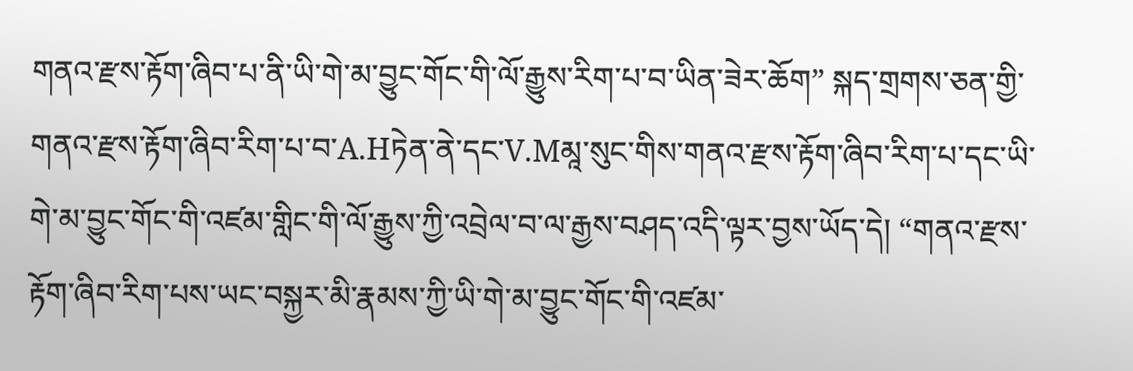གནའ་རྫས་རྟོག་ཞིབ་པ་ནི་ཡི་གེ་མ་བྱུང་གོང་གི་ལོ་རྒྱུས་རིག་པ་བ་ཡིན་ཟེར་ཆོག” སྐད་གྲགས་ཅན་གྱི་གནའ་རྫས་རྟོག་ཞིབ་རིག་པ་བ་A.Hཏེན་ནེ་དང་V.Mམཱ་སུང་གིས་གནའ་རྫས་རྟོག་ཞིབ་རིག་པ་དང་ཡི་གེ་མ་བྱུང་གོང་གི་འཛམ་གླིང་གི་ལོ་རྒྱུས་ཀྱི་འབྲེལ་བ་ལ་རྒྱས་བཤད་འདི་ལྟར་བྱས་ཡོད་དེ། “གནའ་རྫས་རྟོག་ཞིབ་རིག་པས་ཡང་བསྐྱར་མི་རྣམས་ཀྱི་ཡི་གེ་མ་བྱུང་གོང་གི་འཛམ་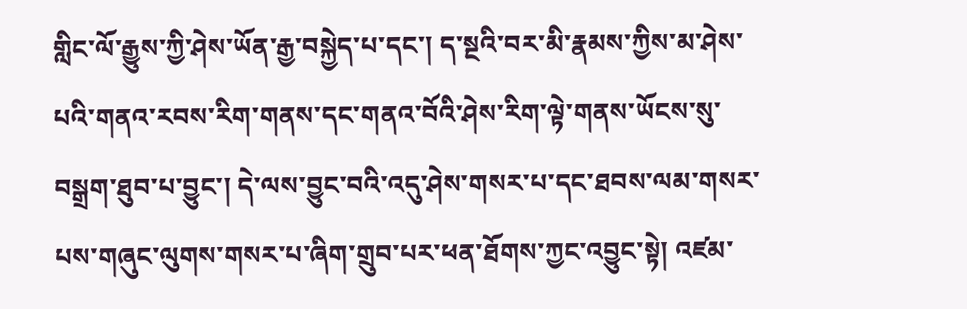གླིང་ལོ་རྒྱུས་ཀྱི་ཤེས་ཡོན་རྒྱ་བསྐྱེད་པ་དང་། ད་སྔའི་བར་མི་རྣམས་ཀྱིས་མ་ཤེས་པའི་གནའ་རབས་རིག་གནས་དང་གནའ་བོའི་ཤེས་རིག་ལྟེ་གནས་ཡོངས་སུ་བསྒྲག་ཐུབ་པ་བྱུང་། དེ་ལས་བྱུང་བའི་འདུ་ཤེས་གསར་པ་དང་ཐབས་ལམ་གསར་པས་གཞུང་ལུགས་གསར་པ་ཞིག་གྲུབ་པར་ཕན་ཐོགས་ཀྱང་འབྱུང་སྟེ། འཛམ་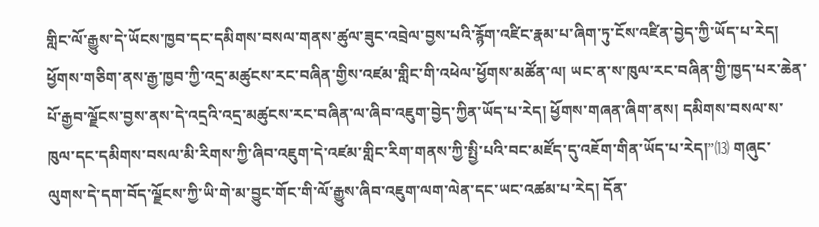གླིང་ལོ་རྒྱུས་དེ་ཡོངས་ཁྱབ་དང་དམིགས་བསལ་གནས་ཚུལ་ཟུང་འབྲེལ་བྱས་པའི་རྙོག་འཛིང་རྣམ་པ་ཞིག་ཏུ་ངོས་འཛིན་བྱེད་ཀྱི་ཡོད་པ་རེད། ཕྱོགས་གཅིག་ནས་རྒྱ་ཁྱབ་ཀྱི་འདྲ་མཚུངས་རང་བཞིན་གྱིས་འཛམ་གླིང་གི་འཕེལ་ཕྱོགས་མཚོན་ལ། ཡང་ན་ས་ཁུལ་རང་བཞིན་གྱི་ཁྱད་པར་ཆེན་པོ་རྒྱབ་ལྗོངས་བྱས་ནས་དེ་འདྲའི་འདྲ་མཚུངས་རང་བཞིན་ལ་ཞིབ་འཇུག་བྱེད་ཀྱིན་ཡོད་པ་རེད། ཕྱོགས་གཞན་ཞིག་ནས། དམིགས་བསལ་ས་ཁུལ་དང་དམིགས་བསལ་མི་རིགས་ཀྱི་ཞིབ་འཇུག་དེ་འཛམ་གླིང་རིག་གནས་ཀྱི་སྤྱི་པའི་བང་མཛོད་དུ་འཇོག་གིན་ཡོད་པ་རེད།”⒀ གཞུང་ལུགས་དེ་དག་བོད་ལྗོངས་ཀྱི་ཡི་གེ་མ་བྱུང་གོང་གི་ལོ་རྒྱུས་ཞིབ་འཇུག་ལག་ལེན་དང་ཡང་འཚམ་པ་རེད། དོན་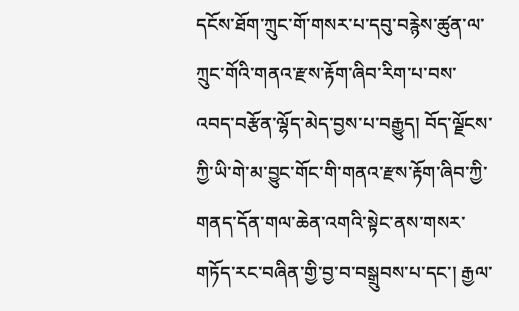དངོས་ཐོག་ཀྲུང་གོ་གསར་པ་དབུ་བརྙེས་ཚུན་ལ་ཀྲུང་གོའི་གནའ་རྫས་རྟོག་ཞིབ་རིག་པ་བས་འབད་བརྩོན་ལྷོད་མེད་བྱས་པ་བརྒྱུད། བོད་ལྗོངས་ཀྱི་ཡི་གེ་མ་བྱུང་གོང་གི་གནའ་རྫས་རྟོག་ཞིབ་ཀྱི་གནད་དོན་གལ་ཆེན་འགའི་སྟེང་ནས་གསར་གཏོད་རང་བཞིན་གྱི་བྱ་བ་བསྒྲུབས་པ་དང་། རྒྱལ་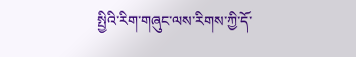སྤྱིའི་རིག་གཞུང་ལས་རིགས་ཀྱི་དོ་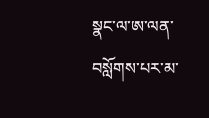སྣང་ལ་ཨ་ལན་བསློགས་པར་མ་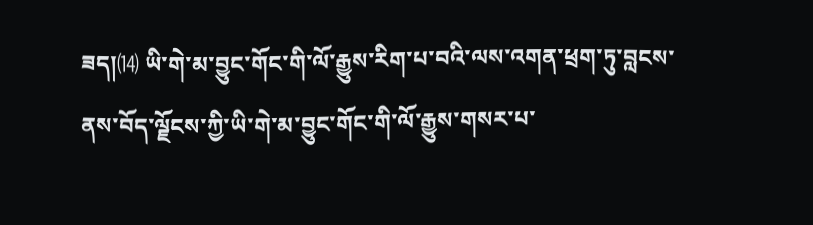ཟད།⒁ ཡི་གེ་མ་བྱུང་གོང་གི་ལོ་རྒྱུས་རིག་པ་བའི་ལས་འགན་ཕྲག་ཏུ་བླངས་ནས་བོད་ལྗོངས་ཀྱི་ཡི་གེ་མ་བྱུང་གོང་གི་ལོ་རྒྱུས་གསར་པ་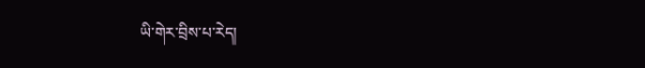ཡི་གེར་བྲིས་པ་རེད།